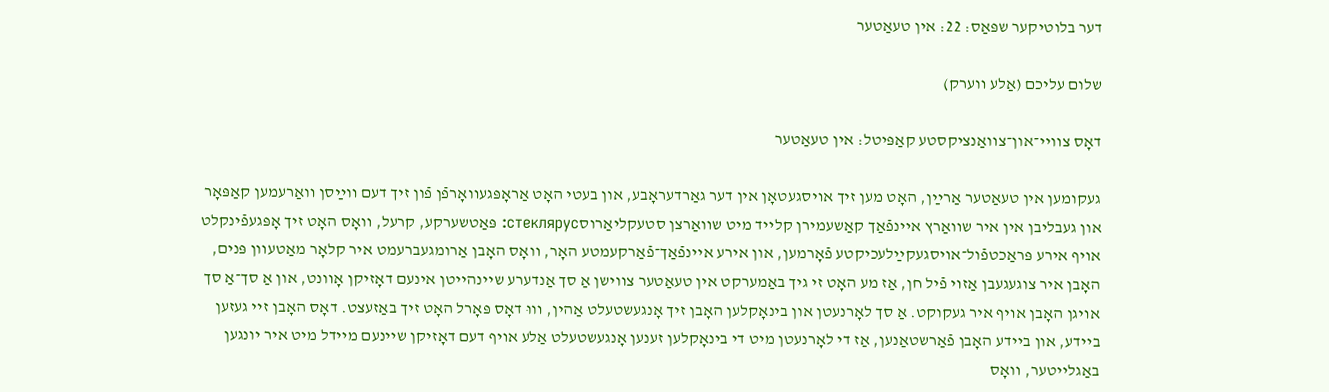דער בלוטיקער שפּאַס: 22: אין טעאַטער

שלום עליכם (אַלע װערק)

דאָס צװײ־און־צװאַנציקסטע קאַפּיטל: אין טעאַטער

געקומען אין טעאַטער אַרײַן, האָט מען זיך אױסגעטאָן אין דער גאַרדעראָבע, און בעטי האָט אַראָפּגעװאָרפֿן פֿון זיך דעם װײַסן װאַרעמען קאַפּאָר און געבליבן אין איר שװאַרץ אײנפֿאַך קאַשעמירן קלײד מיט שװאַרצן סטעקליאַרוסстеклярус: פּאַטשערקע, קרעל, װאָס האָט זיך אָפּגעפֿינקלט אױף אירע פּראַכטפֿול־אױסגעקײַלעכיקטע פֿאָרמען, און אירע אײנפֿאַך־פֿאַרקעמטע האָר, װאָס האָבן אַרומגעברעמט איר קלאָר מאַטעװן פּנים, האָבן איר צוגעגעבן אַזױ פֿיל חן, אַז מע האָט זי גיך באַמערקט אין טעאַטער צװישן אַ סך אַנדערע שײנהײטן אינעם דאָזיקן אָװנט, און אַ סך־אַ סך אױגן האָבן אױף איר געקוקט. אַ סך לאָרנעטן און בינאָקלען האָבן זיך אָנגעשטעלט אַהין, װוּ דאָס פּאָרל האָט זיך באַזעצט. דאָס האָבן זײ געזען בײדע, און בײדע האָבן פֿאַרשטאַנען, אַז די לאָרנעטן מיט די בינאָקלען זענען אָנגעשטעלט אַלע אױף דעם דאָזיקן שײנעם מײדל מיט איר יונגען באַגלײטער, װאָס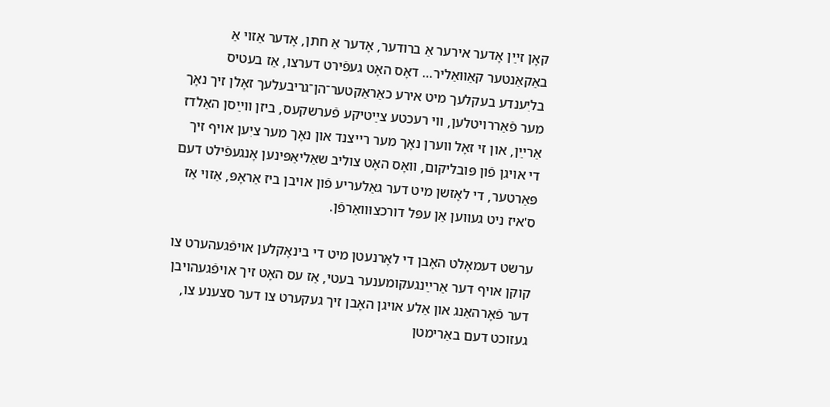קאָן זײַן אָדער אירער אַ ברודער, אָדער אַ חתן, אָדער אַזױ אַ באַקאַנטער קאַװאַליר… דאָס האָט געפֿירט דערצו, אַז בעטיס בליִענדע בעקלעך מיט אירע כאַראַקטער־הן־גריבעלעך זאָלן זיך נאָך מער פֿאַררױטלען, װי רעכטע צײַטיקע פֿערשקעס, ביזן װײַסן האַלדז אַרײַן, און זי זאָל װערן נאָך מער רײצנד און נאָך מער ציִען אױף זיך די אױגן פֿון פּובליקום, װאָס האָט צוליב שאַליאַפּינען אָנגעפֿילט דעם פּאַרטער, די לאָזשן מיט דער גאַלעריע פֿון אױבן ביז אַראָפּ, אַזױ אַז ס'איז ניט געװען אַן עפּל דורכצוּװאַרפֿן.

ערשט דעמאָלט האָבן די לאָרנעטן מיט די בינאָקלען אױפֿגעהערט צו קוקן אױף דער אַרײַנגעקומענער בעטי, אַז עס האָט זיך אױפֿגעהױבן דער פֿאָרהאַנג און אַלע אױגן האָבן זיך געקערט צו דער סצענע צו, געזוכט דעם באַרימטן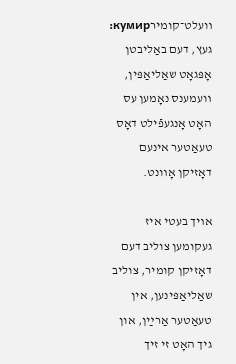װעלט־קומירкумир: געץ, דעם באַליבטן אָפּגאָט שאַליאַפּין, װעמענס נאָמען עס האָט אָנגעפֿילט דאָס טעאַטער אינעם דאָזיקן אָװנט.

אױך בעטי איז געקומען צוליב דעם דאָזיקן קומיר, צוליב שאַליאַפּינען, אין טעאַטער אַרײַן, און גיך האָט זי זיך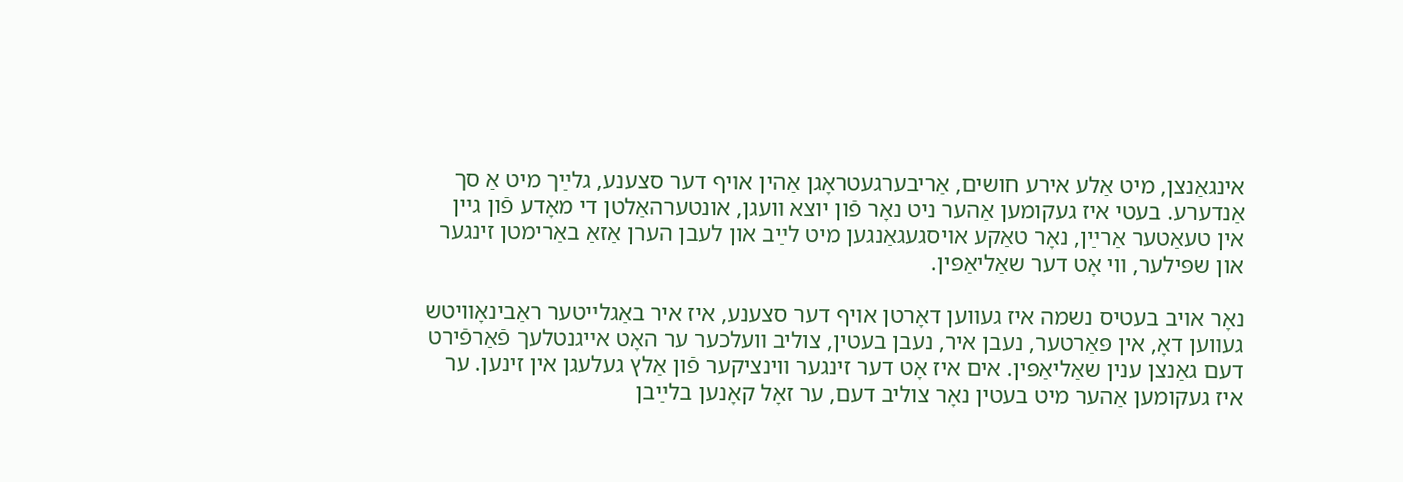אינגאַנצן, מיט אַלע אירע חושים, אַריבערגעטראָגן אַהין אױף דער סצענע, גלײַך מיט אַ סך אַנדערע. בעטי איז געקומען אַהער ניט נאָר פֿון יוצא װעגן, אונטערהאַלטן די מאָדע פֿון גײן אין טעאַטער אַרײַן, נאָר טאַקע אױסגעגאַנגען מיט לײַב און לעבן הערן אַזאַ באַרימטן זינגער און שפּילער, װי אָט דער שאַליאַפּין.

נאָר אױב בעטיס נשמה איז געװען דאָרטן אױף דער סצענע, איז איר באַגלײטער ראַבינאָװיטש געװען דאָ, אין פּאַרטער, נעבן איר, נעבן בעטין, צוליב װעלכער ער האָט אײגנטלעך פֿאַרפֿירט דעם גאַנצן ענין שאַליאַפּין. אים איז אָט דער זינגער װינציקער פֿון אַלץ געלעגן אין זינען. ער איז געקומען אַהער מיט בעטין נאָר צוליב דעם, ער זאָל קאָנען בלײַבן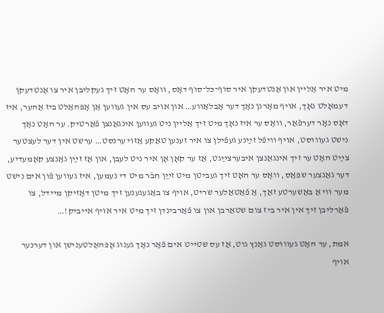מיט איר אַלײן און אַנטדעקן איר סוף־כּל־סוף דאָס, װאָס ער האָט זיך געקליבן איר צו אַנטדעקן דעמאָלט נאָך, אױף מאָרגן נאָך דער אָבלאַװע… און אױב עס אין געװען אַן אָפּהאַלט ביז אַהער, איז דאָס נאָר דערפֿאַר, װאָס ער איז נאָך מיט זיך אַלײן ניט געװען אינגאַנצן פֿאַרטיק. ער האָט נאָך נישט געװוּסט, אױף װיפֿל זײַנע געפֿילן צו איר זענען טאַקע אַזױ ערנסט… ערשט אין דער לעצטער צײַט האָט ער זיך אינגאַנצן איבערצײַגט, אַז ער קאָן אָן איר ניט לעבן, און אַז זײַן גאַנצע קאָמעדיע, דער גאַנצער שפּאַס, װאָס ער האָט זיך געביטן מיט זײַן חבֿר מיט די נעמען, איז געװען פֿון אים נישט מער װי אַ באַשערטע זאַך, אַ פֿאַטאַלער שריט, אױף צו באַגעגענען זיך מיטן דאָזיקן מײדל, צו פֿאַרליבן זיך אין איר ביז צום שטאַרבן און צו פֿאַרבינדן זיך מיט איר אױף אײביק!…

אמת, ער האָט געװוּסט גאַנץ גוט, אַז עס שטײט אים פֿאָר נאָך גענוג אָפּהאַלטענישן און דערנער אױף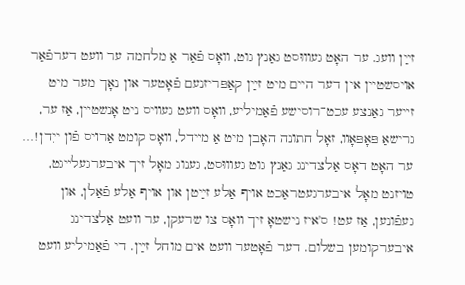זײַן װעג. ער האָט געװוּסט גאַנץ גוט, װאָס פֿאַר אַ מלחמה ער װעט דערפֿאַר אױסשטײן אין דער הײם מיט זײַן קאַפּריזנעם פֿאָטער און נאָך מער מיט זײער גאַנצע עכט־רוסישע פֿאַמיליע, װאָס װעט געװיס ניט אָנשטײן, אַז ער, גרישאַ פּאָפּאָװ, זאָל חתונה האָבן מיט אַ מײדל, װאָס קומט אַרױס פֿון ייִדן!… ער האָט דאָס אַלצדינג גאַנץ גוט געװוּסט, גענוג מאָל זיך איבערגעלײגט, טױזנט מאָל איבערגעטראַכט אױף אַלע זײַטן און אױף אַלע פֿאַלן, און געפֿונען, אַז עט! ס'איז נישטאָ זיך װאָס צו שרעקן, ער װעט אַלצדינג איבערקומען בשלום. דער פֿאָטער װעט אים מוחל זײַן. די פֿאַמיליע װעט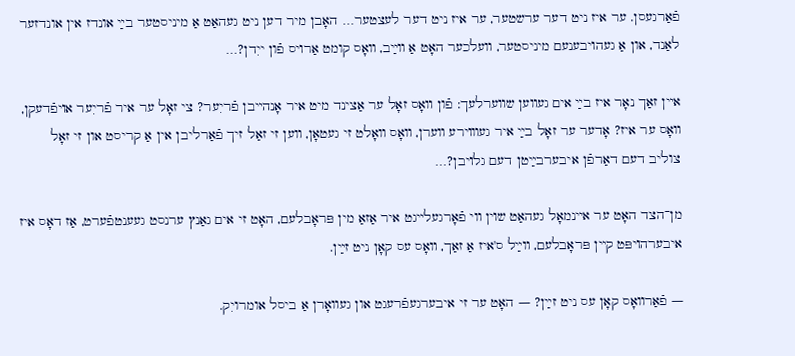פֿאַרגעסן. ער איז ניט דער ערשטער, ער איז ניט דער לעצטער… האָבן מיר דען ניט געהאַט אַ מיניסטער בײַ אונדז אין אונדזער לאַנד, און אַ געהױבענעם מיניסטער, װעלכער האָט אַ װײַב, װאָס קומט אַרױס פֿון ייִדן?…

אײן זאַך נאָר איז בײַ אים געװען שװערלעך: פֿון װאָס זאָל ער אַצינד מיט איר אָנהײבן פֿריִער? צי זאָל ער איר פֿריִער אױפֿדעקן, װאָס ער איז? אָדער ער זאָל בײַ איר געװױרע װערן, װאָס װאָלט זי געטאָן, װען זי זאַל זיך פֿאַרליבן אין אַ קריסט און זי זאָל צוליב דעם דאַרפֿן איבערבײַטן דעם גלױבן?…

מן־הצד האָט ער אײנמאָל געהאַט שױן װי פֿאָרגעלײגט איר אַזאַ מין פּראָבלעם, האָט זי אים גאַנץ ערנסט געענטפֿערט, אַז דאָס איז איבערהױפּט קײן פּראָבלעם, װײַל ס'איז אַ זאַך, װאָס עס קאָן ניט זײַן.

― פֿאַרװאָס קאָן עס ניט זײַן? ― האָט ער זי איבערגעפֿרעגט און געװאָרן אַ ביסל אומרויִק.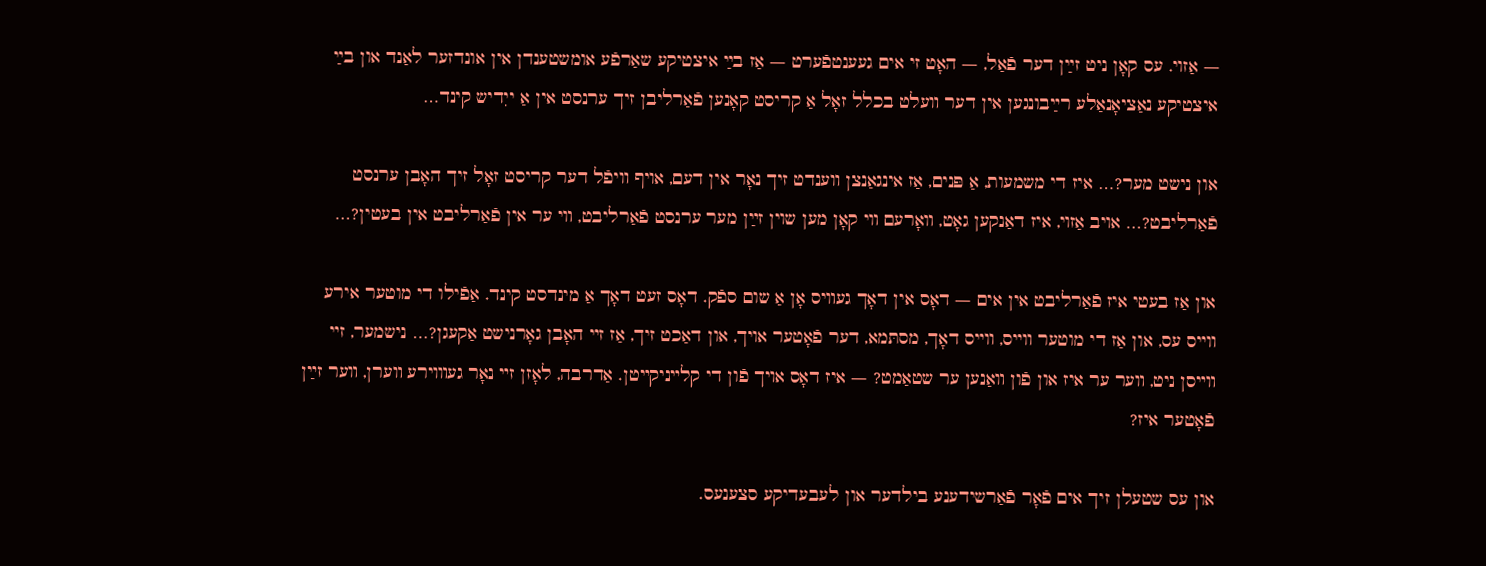― אַזױ. עס קאָן ניט זײַן דער פֿאַל, ― האָט זי אים געענטפֿערט ― אַז בײַ איצטיקע שאַרפֿע אומשטענדן אין אונדזער לאַנד און בײַ איצטיקע נאַציאָנאַלע רײַבונגען אין דער װעלט בכלל זאָל אַ קריסט קאָנען פֿאַרליבן זיך ערנסט אין אַ ייִדיש קינד…

און נישט מער?… איז די משמעות, אַ פּנים, אַז אינגאַנצן װענדט זיך נאָר אין דעם, אױף װיפֿל דער קריסט זאָל זיך האָבן ערנסט פֿאַרליבט?… אױב אַזױ, איז דאַנקען גאָט, װאָרעם װי קאָן מען שױן זײַן מער ערנסט פֿאַרליבט, װי ער אין פֿאַרליבט אין בעטין?…

און אַז בעטי איז פֿאַרליבט אין אים ― דאָס אין דאָך געװיס אָן אַ שום ספֿק. דאָס זעט דאָך אַ מינדסט קינד. אַפֿילו די מוטער אירע װײס עס, און אַז די מוטער װײס, װײס דאָך, מסתּמא, דער פֿאָטער אױך, און דאַכט זיך, אַז זײ האָבן גאָרנישט אַקעגן?… נישמער, זײ װײסן ניט, װער ער איז און פֿון װאַנען ער שטאַמט? ― איז דאָס אױך פֿון די קלײניקײטן. אַדרבה, לאָזן זײ נאָר געװױרע װערן, װער זײַן פֿאָטער איז?

און עס שטעלן זיך אים פֿאָר פֿאַרשידענע בילדער און לעבעדיקע סצענעס.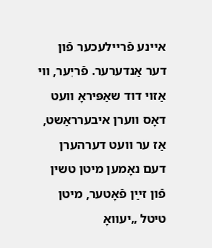אײנע פֿרײלעכער פֿון דער אַנדערער. פֿריִער, װי אַזױ דוד שאַפּיראָ װעט דאָס װערן איבערראַשט, אַז ער װעט דערהערן דעם נאָמען מיטן טשין פֿון זײַן פֿאָטער, מיטן טיטל „יעװאָ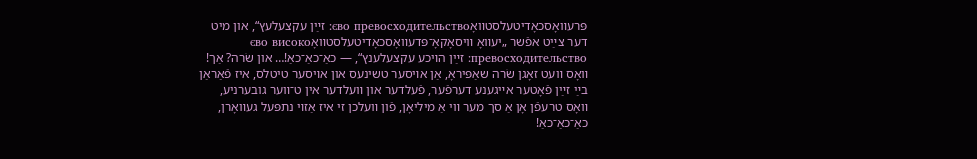פּרעװאָסכאָדיטעלסטװאָєво превосходительство: זײַן עקצעלעץ“, און מיט דער צײַט אפֿשר „יעװאָ װיסאָקאָ־פּדעװאָסכאָדיטעלסטװאָєво високо превосходительство: זײַן הױכע עקצעלענץ“, ― כאַ־כאַ־כאַ!… און שׂרה? אַך! װאָס װעט זאָגן שׂרה שאַפּיראָ, אַן אױסער טשינעס און אױסער טיטלס, איז פֿאַראַן בײַ זײַן פֿאָטער אײגענע דערפֿער, פֿעלדער און װעלדער אין ט־װער גובערניע, װאָס טרעפֿן אָן אַ סך מער װי אַ מיליאָן, פֿון װעלכן זי איז אַזױ נתפּעל געװאָרן, כאַ־כאַ־כאַ!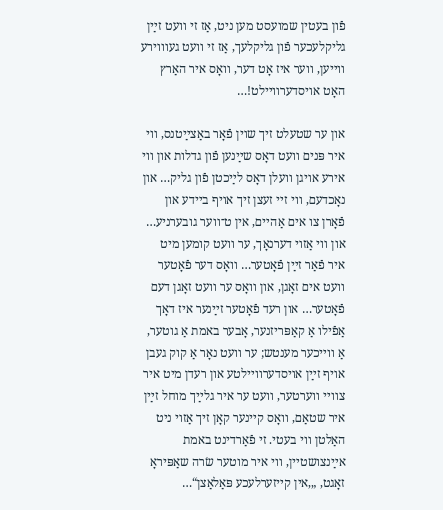פֿון בעטין שמועסט מען ניט, אַז זי װעט זײַן גליקלעכער פֿון גליקלעך, אַז זי װעט געװױרע װײען, װער איז אָט דער, װאָס איר האַרץ האָט אױסדערװײלט!…

און ער שטעלט זיך שױן פֿאָר באַצײַטנס, װי איר פּנים װעט דאָס שײַנען פֿון גדלות און װי אירע אױגן װעלן דאָס לײַכטן פֿון גליק… און נאָכדעם, װי זײ זעצן זיך אױף בײדע און פֿאָרן צו אים אַהײם, אין ט־װער גובערניע… און װי אַזױ דערנאָך, ער װעט קומען מיט איר פֿאַר זײַן פֿאָטער… װאָס דער פֿאָטער װעט אים זאָגן, און װאָס ער װעט זאָגן דעם פֿאָטער… און רעד פֿאָטער זײַנער איז דאָך אַפֿילו אַ קאַפּריזנער, אָבער באמת אַ גוטער, אַ װײכער מענטש; ער װעט נאָר אַ קוק געבן אױף זײַן אױסדערװײלטע און רעדן מיט איר צװײ װערטער, װעט ער איר גלײַך מוחל זײַן איר שטאַם, װאָס קײנער קאָן זיך אַזױ ניט האַלטן װי בעטי. זי פֿאַרדינט באמת אײַנצושטײן, װי איר מוטער שׂרה שאַפּיראָ זאָגט, „,אין קײזערלעכע פּאַלאַצן“…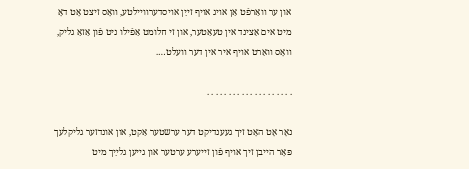און ער װאַרפֿט אַן אױג אױף זײַן אױסדערװײלטע, װאָס זיצט אָט דאָ מיט אים אַצינד אין טעאַטער, און זי חלומט אַפֿילו ניט פֿון אַזאַ גליק, װאָס װאַרט אױף איר אין דער װעלט….

. . . . . . . . . . . . . . . . . . . .

נאָר אָט האָט זיך געענדיקט דער ערשטער אַקט, און אונדזער גליקלעך פּאָר הײבן זיך אױף פֿון זײערע ערטער און גײען גלײַך מיט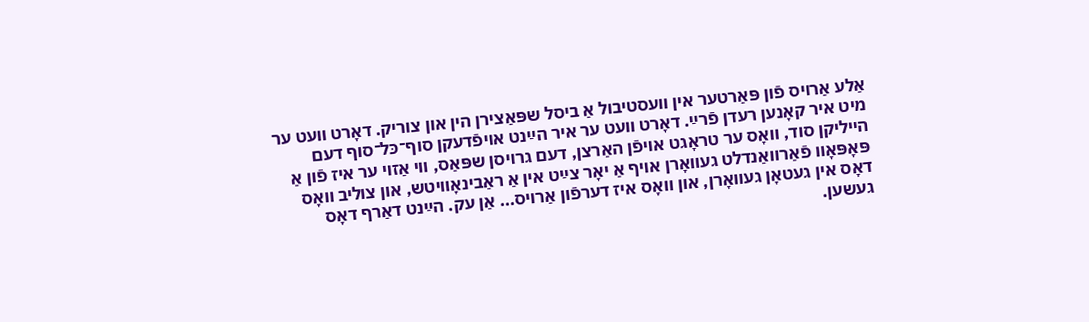אַלע אַרױס פֿון פּאַרטער אין װעסטיבול אַ ביסל שפּאַצירן הין און צוריק. דאָרט װעט ער מיט איר קאָנען רעדן פֿרײַ. דאָרט װעט ער איר הײַנט אױפֿדעקן סוף־כּל־סוף דעם הײליקן סוד, װאָס ער טראָגט אױפֿן האַרצן, דעם גרױסן שפּאַס, װי אַזױ ער איז פֿון אַ פּאָפּאָװ פֿאַרװאַנדלט געװאָרן אױף אַ יאָר צײַט אין אַ ראַבינאָװיטש, און צוליב װאָס דאָס אין געטאָן געװאָרן, און װאָס איז דערפֿון אַרױס… אַן עק. הײַנט דאַרף דאָס געשען.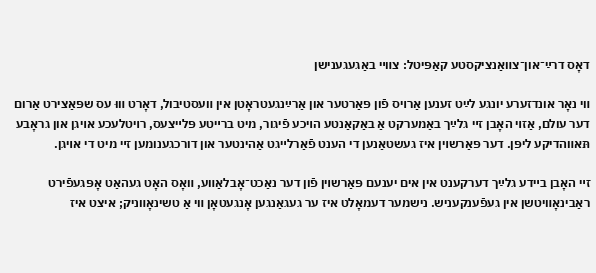דאָס דרײַ־און־צװאַנציקסטע קאַפּיטל: צװײ באַגעגענישן

װי נאָר אונדזערע יונגע לײַט זענען אַרױס פֿון פּאַרטער און אַרײַנגעטראָטן אין װעסטיבול, דאָרט װוּ עס שפּאַצירט אַרום דער עולם, אַזױ האָבן זײ גלײַך באַמערקט אַ באַקאַנטע הױכע פֿיגור, מיט ברײטע פּלײצעס, רױטלעכע אױגן און גראָבע תּאװהדיקע ליפּן. דער פּאַרשױן איז געשטאַנען די הענט פֿאַרלײגט אַהינטער און דורכגענומען זײ מיט די אױגן.

זײ האָבן בײדע גלײַך דערקענט אין אים יענעם פּאַרשױן פֿון דער נאַכט־אָבלאַװע, װאָס האָט געהאַט אָפּגעפֿירט ראַבינאָװיטשן אין געפֿענקעניש. נישמער דעמאָלט איז ער געגאַנגען אָנגעטאָן װי אַ טשינאָװניק; איצט איז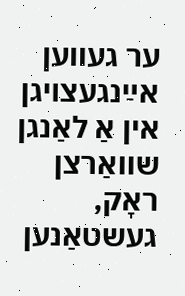ער געװען אײַנגעצױגן אין אַ לאַנגן שװאַרצן ראָק, געשטאַנען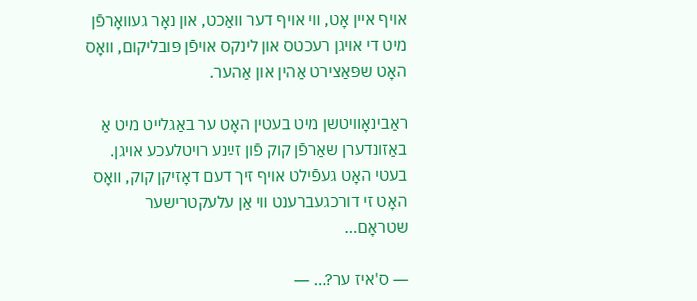אױף אײן אָט, װי אױף דער װאַכט, און נאָר געװאָרפֿן מיט די אױגן רעכטס און לינקס אױפֿן פּובליקום, װאָס האָט שפּאַצירט אַהין און אַהער.

ראַבינאָװיטשן מיט בעטין האָט ער באַגלײט מיט אַ באַזונדערן שאַרפֿן קוק פֿון זײַנע רױטלעכע אױגן. בעטי האָט געפֿילט אױף זיך דעם דאָזיקן קוק, װאָס האָט זי דורכגעברענט װי אַן עלעקטרישער שטראָם…

― ס'איז ער?… ―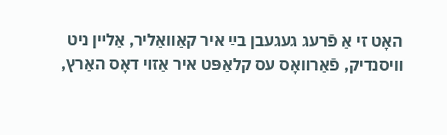האָט זי אַ פֿרעג געגעבן בײַ איר קאַװאַליר, אַלײן ניט װיסנדיק, פֿאַרװאָס עס קלאַפּט איר אַזױ דאָס האַרץ,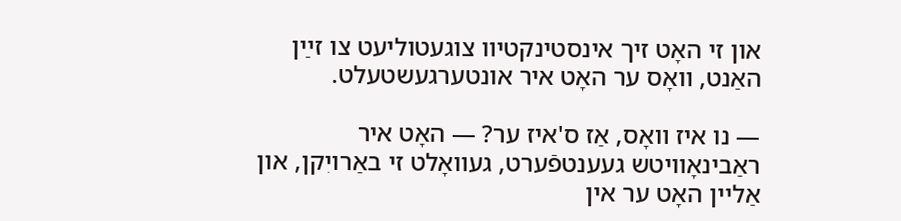און זי האָט זיך אינסטינקטיװ צוגעטוליעט צו זײַן האַנט, װאָס ער האָט איר אונטערגעשטעלט.

― נו איז װאָס, אַז ס'איז ער? ― האָט איר ראַבינאָװיטש געענטפֿערט, געװאָלט זי באַרויִקן, און אַלײן האָט ער אין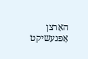האַרצן אָפּגעשיקט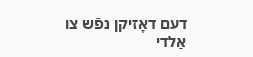דעם דאָזיקן נפֿש צו אַלדי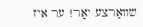שװאַרצע יאָר! ער איז